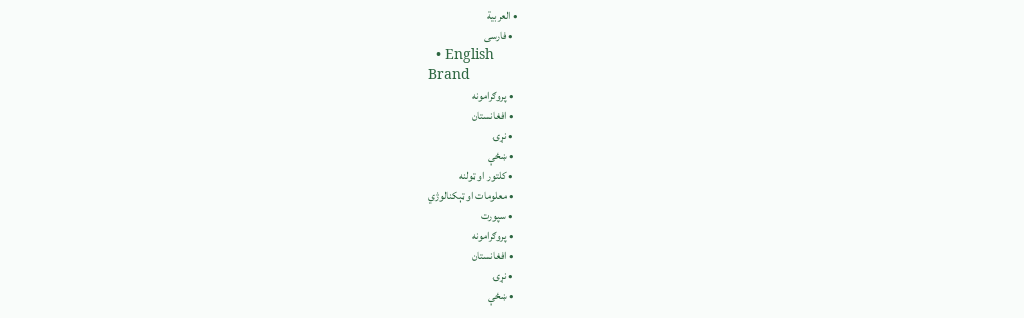• العربية
  • فارسی
  • English
Brand
  • پروګرامونه
  • افغانستان
  • نړۍ
  • ښځې
  • کلتور او ټولنه
  • معلومات او ټېکنالوژي
  • سپورت
  • پروګرامونه
  • افغانستان
  • نړۍ
  • ښځې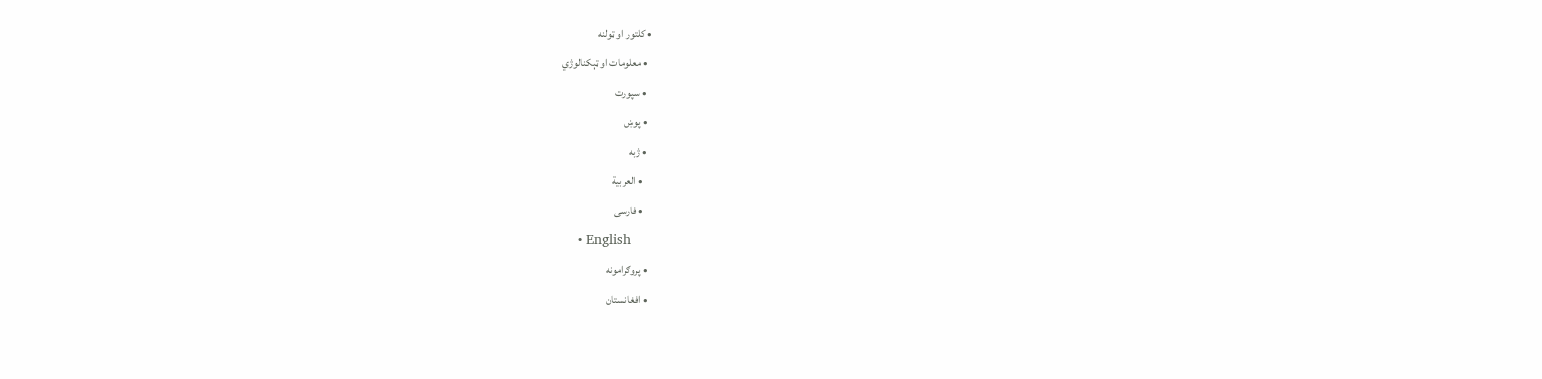• کلتور او ټولنه
  • معلومات او ټېکنالوژي
  • سپورت
  • پوښ
  • ژبه
    • العربية
    • فارسی
    • English
  • پروګرامونه
  • افغانستان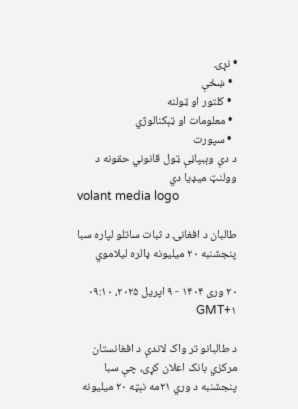• نړۍ
  • ښځې
  • کلتور او ټولنه
  • معلومات او ټېکنالوژي
  • سپورت
د دې وېبپاڼې ټول قانوني حقونه د وولنټ میډیا دي
volant media logo

طالبان د افغانۍ د ثبات ساتلو لپاره سبا پنجشنبه ۲۰ میلیونه ډالره لیلاموي

۲۰ وری ۱۴۰۴ - ۹ اپریل ۲۰۲۵، ۰۹:۱۰ GMT+۱

د طالبانو تر واک لاندې د افغانستان مرکزي بانک اعلان کړی، چې سبا پنجشنبه د وري ۲۱مه نېټه ۲۰ میلیونه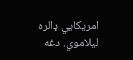امریکایي ډالره لیلاموي. دغه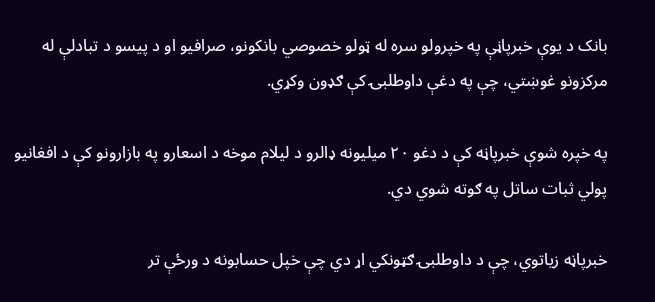بانک د یوې خبرپاڼې په خپرولو سره له ټولو خصوصي بانکونو، صرافیو او د پیسو د تبادلې له مرکزونو غوښتي، چې په دغې داوطلبۍ کې ګډون وکړي.

په خپره شوې خبرپاڼه کې د دغو ۲۰ میلیونه ډالرو د لیلام موخه د اسعارو په بازارونو کې د افغانیو پولي ثبات ساتل په ګوته شوي دي.

خبرپاڼه زیاتوي، چې د داوطلبۍ ګټونکي اړ دي چې خپل حسابونه د ورځې تر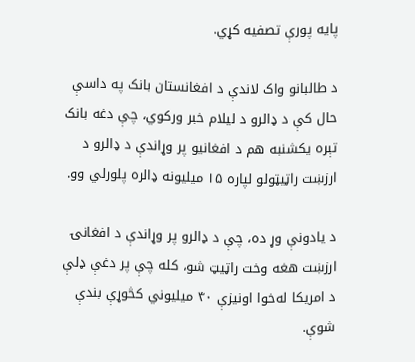پايه پورې تصفيه کړي.

د طالبانو واک لاندې د افغانستان بانک په داسې حال کې د ډالرو د لیلام خبر ورکوي، چې دغه بانک تېره یکشنبه هم د افغانیو پر وړاندې د ډالرو د ارزښت راټیټولو لپاره ۱۵ میلیونه ډالره پلورلي وو.

د یادونې وړ ده، چې د ډالرو پر وړاندې د افغانۍ ارزښت هغه وخت راټیټ شو، کله چې پر دغې ډلې د امریکا له‌خوا اونیزې ۴۰ میلیوني کڅوړې بندې شوې.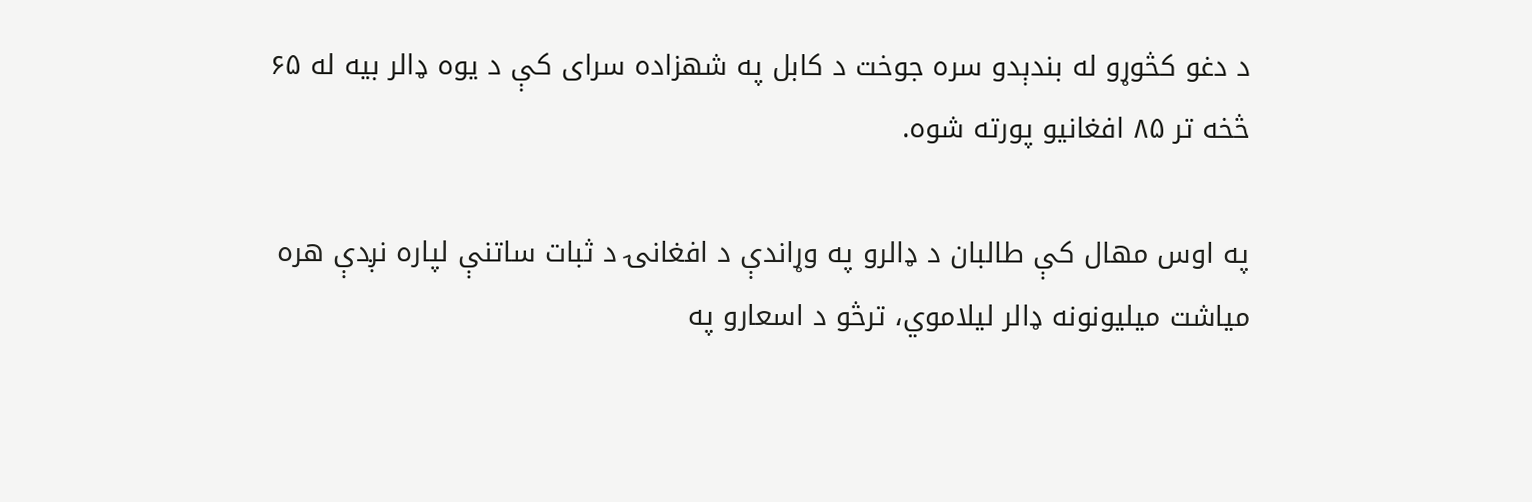د دغو کڅوړو له بندېدو سره جوخت د کابل په شهزاده سرای کې د یوه ډالر بیه له ۶۵ څخه تر ۸۵ افغانیو پورته شوه.

په اوس مهال کې طالبان د ډالرو په وړاندې د افغانۍ د ثبات ساتنې لپاره نږدې هره میاشت میلیونونه ډالر لیلاموي، ترڅو د اسعارو په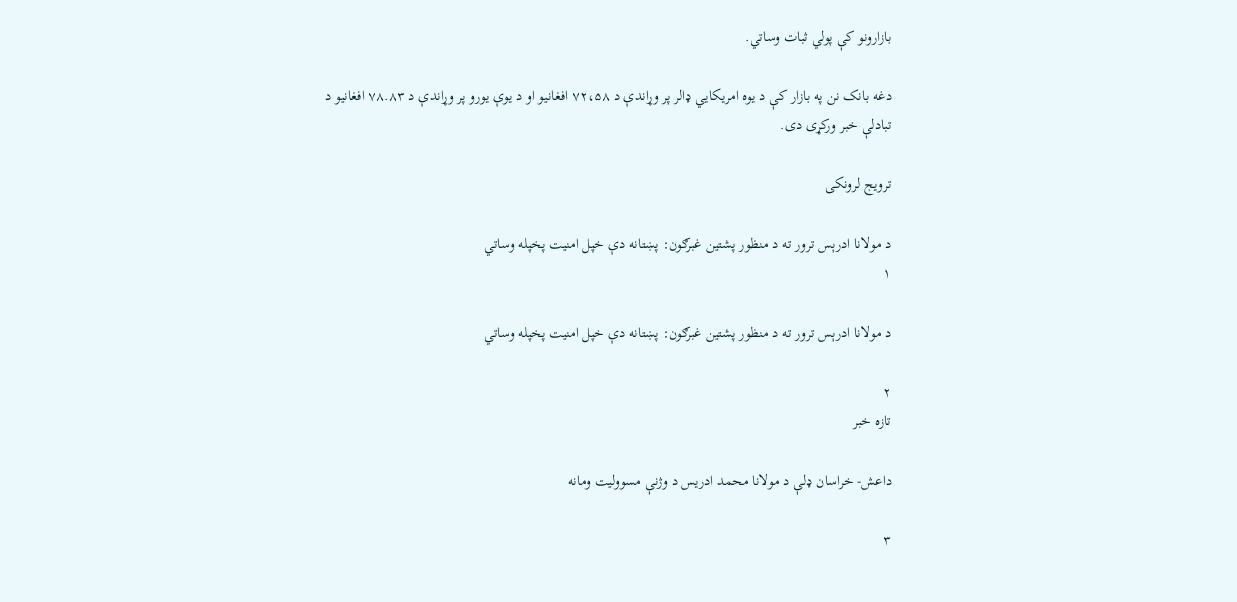بازارونو کې پولي ثبات وساتي.

دغه بانک نن په بازار کې د یوه امریکايي ډالر پر وړاندې د ۷۲،۵۸ افغانیو او د یوې یورو پر وړاندې د ۷۸.۸۳ افغانیو د تبادلې خبر ورکړی دی.

ترویج لرونکی

د مولانا ادرېس ترور ته د منظور پشتین غبرګون: پښتانه دې خپل امنیت پخپله وساتي
۱

د مولانا ادرېس ترور ته د منظور پشتین غبرګون: پښتانه دې خپل امنیت پخپله وساتي

۲
تازه خبر

داعش- خراسان ډلې د مولانا محمد ادریس د وژنې مسوولیت ومانه

۳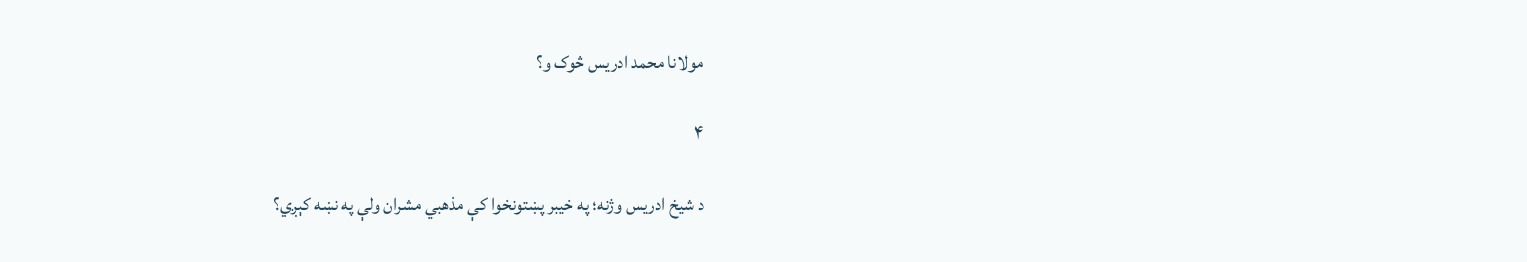مولانا محمد ادریس څوک و؟

۴

د شیخ ادریس وژنه؛ په خیبر پښتونخوا کې مذهبي مشران ولې په نښه کېږي؟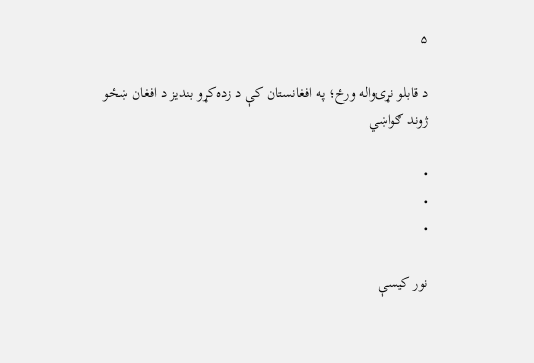۵

د قابلو نړۍواله ورځ؛ په افغانستان کې د زده‌کړو بندیز د افغان ښځو ژوند ګواښي

•
•
•

نور کیسې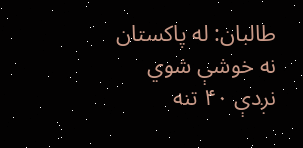طالبان: له پاکستان نه خوشې شوي نږدې ۴۰ تنه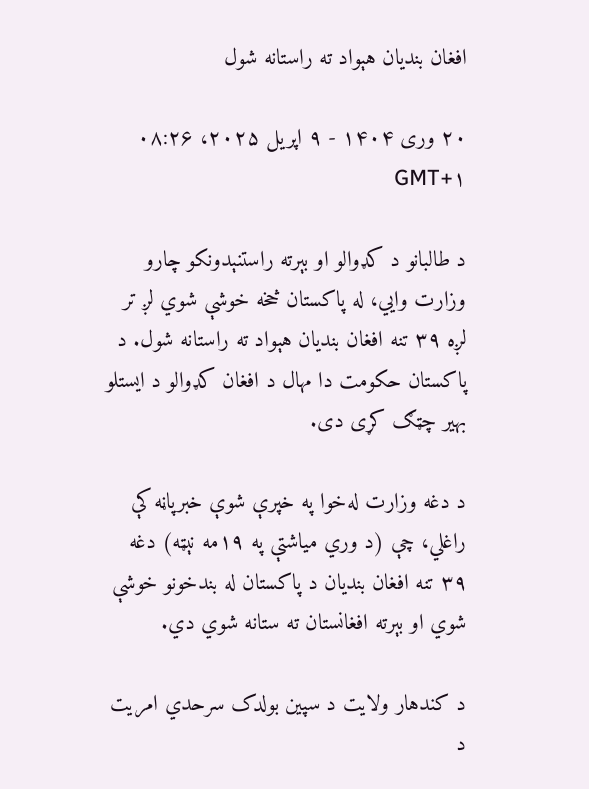افغان بندیان هېواد ته راستانه شول

۲۰ وری ۱۴۰۴ - ۹ اپریل ۲۰۲۵، ۰۸:۲۶ GMT+۱

د طالبانو د کډوالو او بېرته راستنېدونکو چارو وزارت وایي، له پاکستان څخه خوشې شوي لږ تر لږه ۳۹ تنه افغان بندیان هېواد ته راستانه شول. د پاکستان حکومت دا مهال د افغان کډوالو د ایستلو بهیر چټګ کړی دی.

د دغه وزارت له‌خوا په خپرې شوې خبرپاڼه کې راغلي، چې (د وري میاشتې په ۱۹مه نېټه) دغه ۳۹ تنه افغان بندیان د پاکستان له بندخونو خوشې شوي او بېرته افغانستان ته ستانه شوي دي.

د کندهار ولایت د سپین بولدک سرحدي امریت د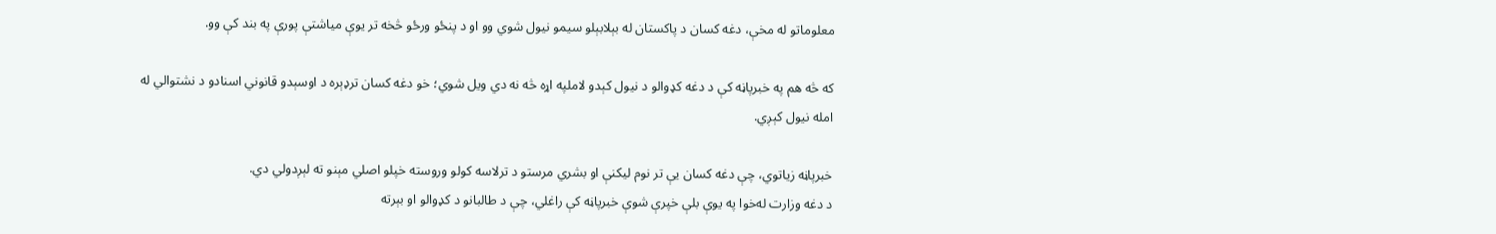معلوماتو له مخې، دغه کسان د پاکستان له بېلابېلو سیمو نیول شوي وو او د پنځو ورځو څخه تر یوې میاشتې پورې په بند کې وو.

که څه هم په خبرپاڼه کې د دغه کډوالو د نیول کېدو لاملپه اړه څه نه دي ویل شوي؛ خو دغه کسان ترډېره د اوسېدو قانوني اسنادو د نشتوالي له امله نیول کېږي.

خبرپاڼه زیاتوي، چې دغه کسان یې تر نوم لیکنې او بشري مرستو د ترلاسه کولو وروسته خپلو اصلي مېنو ته لېږدولي دي.
د دغه وزارت له‌خوا په یوې بلې خپرې شوې خبرپاڼه کې راغلي، چې د طالبانو د کډوالو او بېرته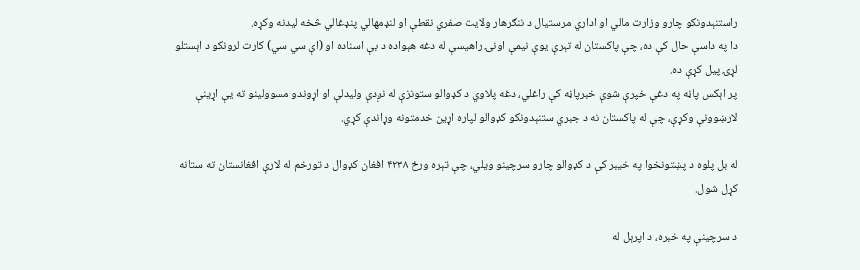راستنېدونکو چارو وزارت مالي او اداري مرستیال د ننګرهار ولایت صفري نقطې او لنډمهالي پنډغالي څخه لیدنه وکړه.
دا په داسې حال کې ده، چې پاکستان له تېرې یوې نیمې اونۍ راهیسې له دغه هېواده د بې اسناده او (اې سي سي) کارت لرونکو د اېستلو لړۍ پیل کړې ده.
پر اېکس پاڼه په دغې خپرې شوې خبرپاڼه کې راغلي، دغه پلاوي د کډوالو ستونزې له نږدې ولیدلې او اړوندو مسوولینو ته یې اړینې لارښوونې وکړې، چې له پاکستان نه د جبري ستنېدونکو کډوالو لپاره اړین خدمتونه وړاندې کړي.

له بل پلوه د پښتونخوا په خیبر کې د کډوالو چارو سرچینو ویلي، چې تېره ورځ ۴۲۳۸ افغان کډوال د تورخم له لارې افغانستان ته ستانه کړل شول.

د سرچینې په خبره، د اپرېل له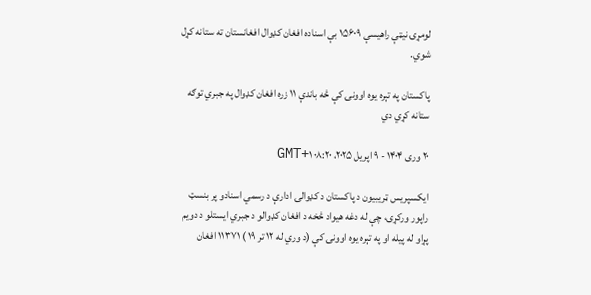لومړۍ نیټې راهیسې ۱۵۶۰۹ بې اسناده افغان کډوال افغانستان ته ستانه کړل شوي.

پاکستان په تېره یوه اوونۍ کې څه باندې ۱۱ زره افغان کډوال په جبري توګه ستانه کړي دي

۲۰ وری ۱۴۰۴ - ۹ اپریل ۲۰۲۵، ۰۸:۲۰ GMT+۱

ایکسپریس ټریبیون د پاکستان د کډوالۍ ادارې د رسمي اسنادو پر بنسټ راپور ورکړی، چې له دغه هیواد څخه د افغان کډوالو د جبري ایستلو د دویم پړاو له پیله او په تېره یوه اوونۍ کې (د وري له ۱۲ تر ۱۹ ) ۱۱۳۷۱ افغان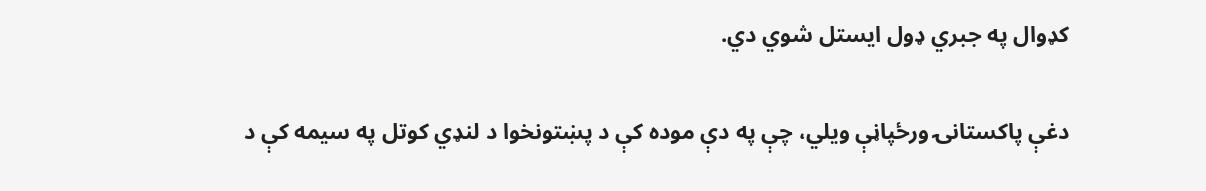کډوال په جبري ډول ایستل شوي دي.

دغې پاکستانۍ ورځپاڼې ویلي، چې په دې موده کې د پښتونخوا د لنډي کوتل په سیمه کې د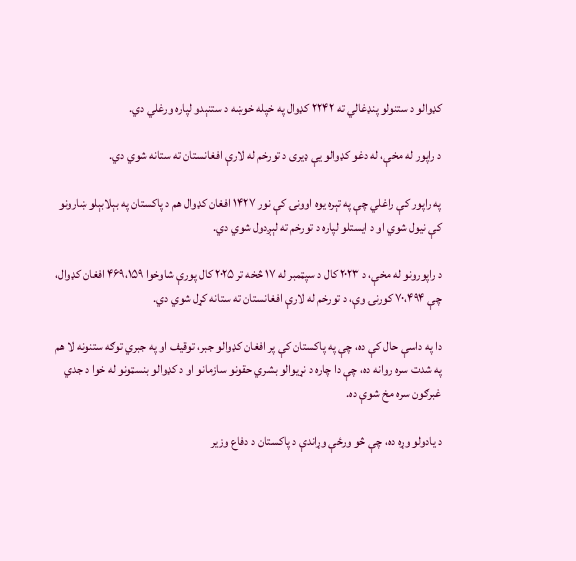کډوالو د ستنولو پنډغالي ته ۲۲۴۲ کډوال په خپله خوښه د ستنېدو لپاره ورغلي دي.

د راپور له مخې، له دغو کډوالو یې ډیری د تورخم له لارې افغانستان ته ستانه شوي دي.

په راپور کې راغلي چې په تېره یوه اوونۍ کې نور ۱۴۲۷ افغان کډوال هم د پاکستان په بېلابېلو ښارونو کې نیول شوي او د ایستلو لپاره د تورخم ته لېږدول شوي دي.

د راپورونو له مخې، د ۲۰۲۳ کال د سپټمبر له ۱۷ څخه تر ۲۰۲۵ کال پورې شاوخوا ۴۶۹،۱۵۹ افغان کډوال، چې ۷۰،۴۹۴ کورنۍ وې، د تورخم له لارې افغانستان ته ستانه کړل شوي دي.

دا په داسې حال کې ده، چې په پاکستان کې پر افغان کډوالو جبر، توقیف او په جبري توګه ستنونه لا هم په شدت سره روانه ده، چې دا چاره د نړیوالو بشري حقونو سازمانو او د کډوالو بنسټونو له خوا د جدي غبرګون سره مخ شوې ده.

د یادولو وړه ده، چې څو ورځې وړاندې د پاکستان د دفاع وزیر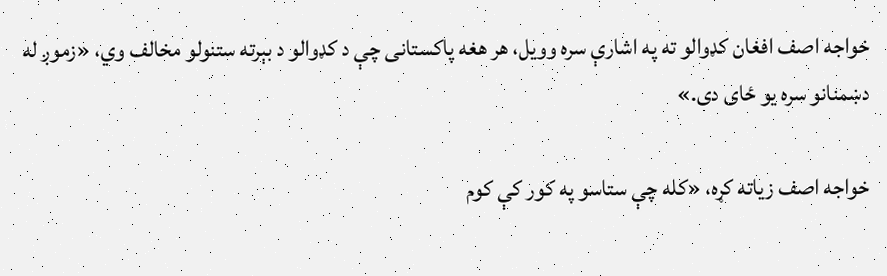خواجه اصف افغان کډوالو ته په اشارې سره وویل، هر هغه پاکستانی چې د کډوالو د بېرته ستنولو مخالف وي، «زموږ له دښمنانو سره یو ځای دی.»

خواجه اصف زیاته کړه، «کله چې ستاسو په کور کې کوم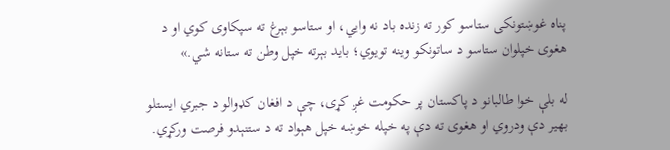پناه غوښتونکی ستاسو کور ته زنده باد نه وایي، او ستاسو بېرغ ته سپکاوی کوي او د هغوی خپلوان ستاسو د ساتونکو وینه تویوي؛ باید بېرته خپل وطن ته ستانه شي.»

له بلې خوا طالبانو د پاکستان پر حکومت غږ کړی، چې د افغان کډوالو د جبري ایستلو بهیر دې ودروي او هغوی ته دې په خپله خوښه خپل هېواد ته د ستنېدو فرصت ورکړي.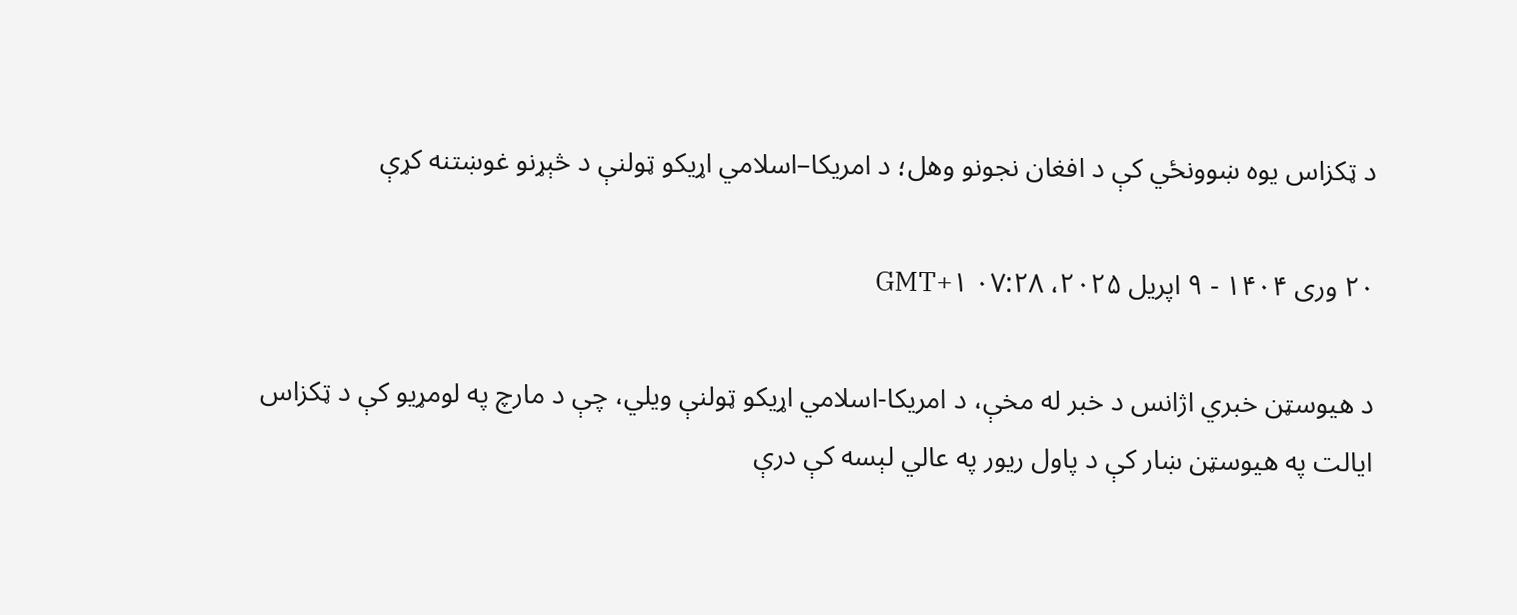د ټکزاس یوه ښوونځي کې د افغان نجونو وهل؛ د امریکا–اسلامي اړیکو ټولنې د څېړنو غوښتنه کړې

۲۰ وری ۱۴۰۴ - ۹ اپریل ۲۰۲۵، ۰۷:۲۸ GMT+۱

د هیوسټن خبري اژانس د خبر له مخې، د امریکا-اسلامي اړیکو ټولنې ویلي، چې د مارچ په لومړیو کې د ټکزاس ایالت په هیوسټن ښار کې د پاول ریور په عالي لېسه کې درې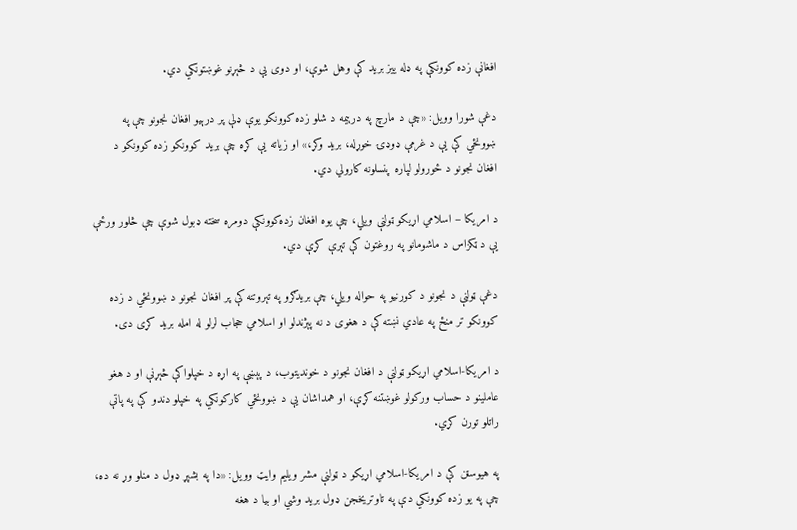افغانې زده کوونکې په ډله ییز برید کې وهل شوې، او دوی یې د څېړنو غوښتونکي دي.

دغې شورا وویل: «چې د مارچ په درېیمه د شلو زده کوونکو یوې ډلې پر درېیو افغان نجونو چې په ښوونځي کې یې د غرمې ډوډۍ خوړله، برید وکړ،» او زیاته یې کړه چې برید کوونکو زده کوونکو د افغان نجونو د ځورولو لپاره پنسلونه کارولي دي.

د امریکا – اسلامي اړیکو ټولنې ویلي، چې یوه افغان زده‌کوونکې دومره سخته ډبول شوې چې څلور ورځې یې د ټکزاس د ماشومانو په روغتون کې تېرې کړې دي.

دغې ټولنې د نجونو د کورنیو په حواله ویلي، چې بریدګرو په تېروتنه کې پر افغان نجونو د ښوونځي د زده کوونکو تر منځ په عادي نښته کې د هغوی د نه پېژندلو او اسلامي حجاب لرلو له امله برید کړی دی.

د امریکا-اسلامي اړیکو ټولنې د افغان نجونو د خوندیتوب، د پېښې په اړه د خپلواکې څېړنې او د هغو عاملینو د حساب ورکولو غوښتنه کړې، او همداشان یې د ښوونځي کارکونکي په خپلو دندو کې په پاتې راتلو تورن کړي.

په هیوسټن کې د امریکا-اسلامي اړیکو د ټولنې مشر ویلیم وایټ وویل: «دا په بشپړ ډول د منلو وړ نه ده، چې په یو زده کوونکي دې په تاوتریخجن ډول برید وشي او بیا د هغه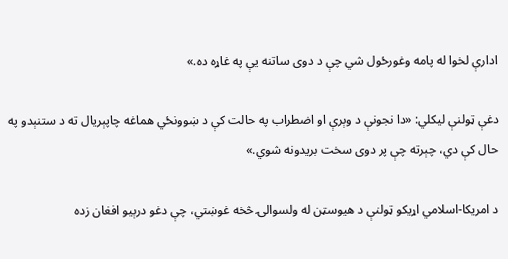ادارې لخوا له پامه وغورځول شي چې د دوی ساتنه یې په غاړه ده.»

دغې ټولنې لیکلي: «دا نجونې د وېرې او اضطراب په حالت کې د ښوونځي هماغه چاپېریال ته د ستنېدو په حال کې دي، چېرته چې پر دوی سخت بریدونه شوي.»

د امریکا-اسلامي اړیکو ټولنې د هیوسټن له ولسوالۍ څخه غوښتي، چې دغو درېیو افغان زده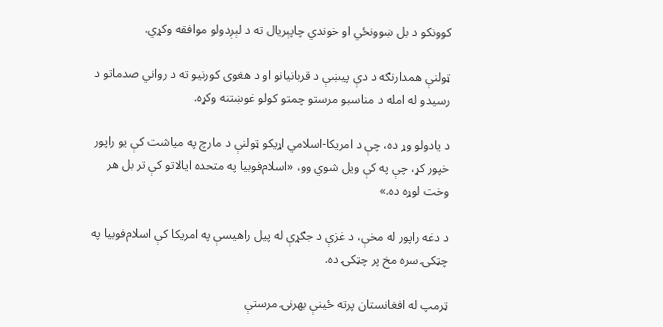کوونکو د بل ښوونځي او خوندي چاپېریال ته د لېږدولو موافقه وکړي.

ټولنې همدارنګه د دې پیښې د قربانیانو او د هغوی کورنیو ته د رواني صدماتو د رسیدو له امله د مناسبو مرستو چمتو کولو غوښتنه وکړه.

د یادولو وړ ده، چې د امریکا-اسلامي اړیکو ټولنې د مارچ په میاشت کې یو راپور خپور کړ، چې په کې ویل شوي وو، «اسلام‌فوبیا په متحده ایالاتو کې تر بل هر وخت لوړه ده.»

د دغه راپور له مخې، د غزې د جګړې له پیل راهیسې په امریکا کې اسلام‌فوبیا په چټکۍ سره مخ پر چټکۍ ده.

ټرمپ له افغانستان پرته ځینې بهرنۍ مرستې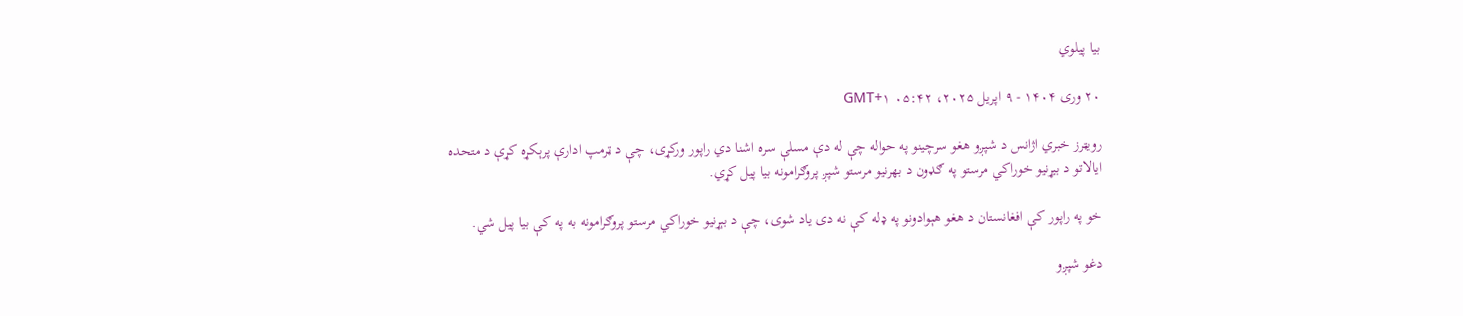بیا پیلوي

۲۰ وری ۱۴۰۴ - ۹ اپریل ۲۰۲۵، ۰۵:۴۲ GMT+۱

رویټرز خبري اژانس د شپږو هغو سرچینو په حواله چې له دې مسلې سره اشنا دي راپور ورکړی، چې د ټرمپ ادارې پرېکړه کړې د متحده ایالاتو د بیړنیو خوراکي مرستو په ګډون د بهرنیو مرستو شپږ پروګرامونه بیا پیل کړي.

خو په راپور کې افغانستان د هغو هېوادونو په ډله کې نه دی یاد شوی، چې د بېړنیو خوراکي مرستو پروګرامونه به په کې بیا پیل شي.

دغو شپږو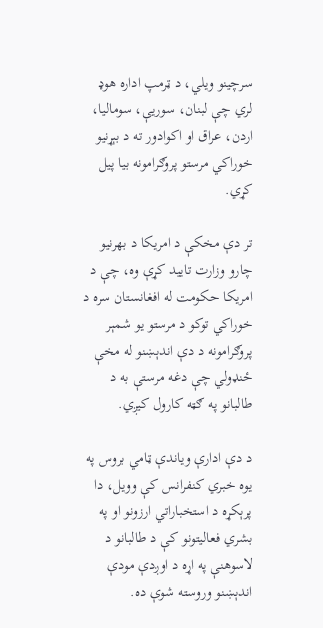سرچینو ویلي، د ټرمپ اداره هوډ لري چې لبنان، سوریې، سومالیا، اردن، عراق او اکوادور ته د بېړنیو خوراکي مرستو پروګرامونه بیا پیل کړي.

تر دې مخکې د امریکا د بهرنیو چارو وزارت تایید کړې وه، چې د امریکا حکومت له افغانستان سره د خوراکي توکو د مرستو یو شمېر پروګرامونه د دې اندېښنو له مخې ځنډولي چې دغه مرستې به د طالبانو په ګټه کارول کیږي.

د دې ادارې ویاندې ټامي بروس په یوه خبري کنفرانس کې وویل، دا پرېکړه د استخباراتي ارزونو او په بشري فعالیتونو کې د طالبانو د لاسوهنې په اړه د اوږدې مودې اندېښنو وروسته شوې ده.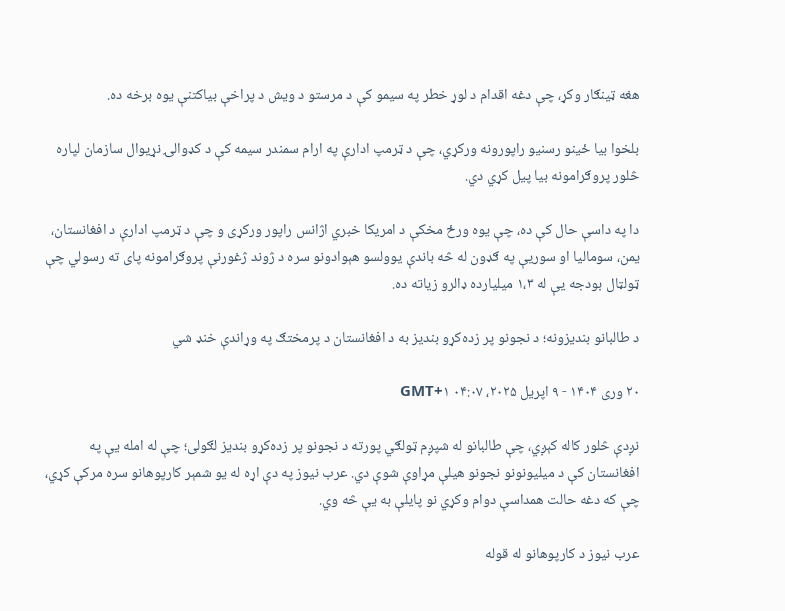هغه ټینګار وکړ، چې دغه اقدام د لوړ خطر په سیمو کې د مرستو د ویش د پراخې بیاکتنې یوه برخه ده.

بلخوا بیا ځینو رسنیو راپورونه ورکړي، چې د ټرمپ ادارې په ارام سمندر سیمه کې د کډوالۍ نړیوال سازمان لپاره څلور پروګرامونه بیا پیل کړي دي.

دا په داسې حال کې ده، چې یوه ورځ مخکې د امریکا خبري اژانس راپور ورکړی و چې د ټرمپ ادارې د افغانستان، یمن، سومالیا او سوریې په ګډون له څه باندې یوولسو هېوادونو سره د ژوند ژغورنې پروګرامونه پای ته رسولي چې ټولټال بودجه یې له ۱،۳ میلیارده ډالرو زیاته ده.

د طالبانو بندیزونه؛ د نجونو پر زده‌کړو بندیز به د افغانستان د پرمختګ په وړاندې خنډ شي

۲۰ وری ۱۴۰۴ - ۹ اپریل ۲۰۲۵، ۰۴:۰۷ GMT+۱

نږدې څلور کاله کېږي، چې طالبانو له شپږم ټولګي پورته د نجونو پر زده‌کړو بندیز لګولی؛ چې له امله یې په افغانستان کې د میلیونونو نجونو هیلې مړاوې شوې دي. عرب نیوز په دې اړه له یو شمېر کارپوهانو سره مرکې کړي، چې که دغه حالت همداسې دوام وکړي نو پایلې به یې څه وي.

عرب نیوز د کارپوهانو له قوله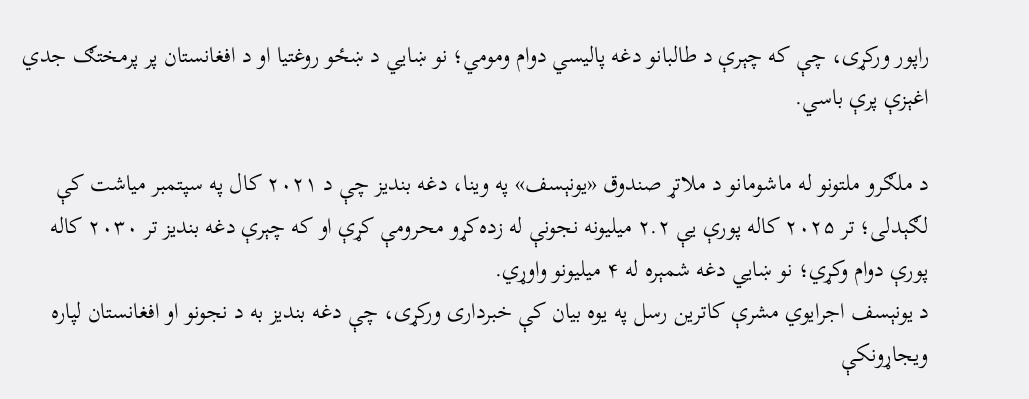راپور ورکړی، چې که چېرې د طالبانو دغه پالیسي دوام ومومي؛ نو ښایي د ښځو روغتیا او د افغانستان پر پرمختګ جدي اغېزې پرې باسي.

د ملګرو ملتونو له ماشومانو د ملاتړ صندوق «یونېسف» په وینا، دغه بندیز چې د ۲۰۲۱ کال په سپتمبر میاشت کې لګېدلی؛ تر ۲۰۲۵ کاله پورې یې ۲.۲ میلیونه نجونې له زده‌کړو محرومې کړې او که چېرې دغه بندیز تر ۲۰۳۰ کاله پورې دوام وکړي؛ نو ښایي دغه شمېره له ۴ میلیونو واوړي.
د یونېسف اجرایوي مشرې کاترین رسل په یوه بیان کې خبرداری ورکړی، چې دغه بندیز به د نجونو او افغانستان لپاره ویجاړونکې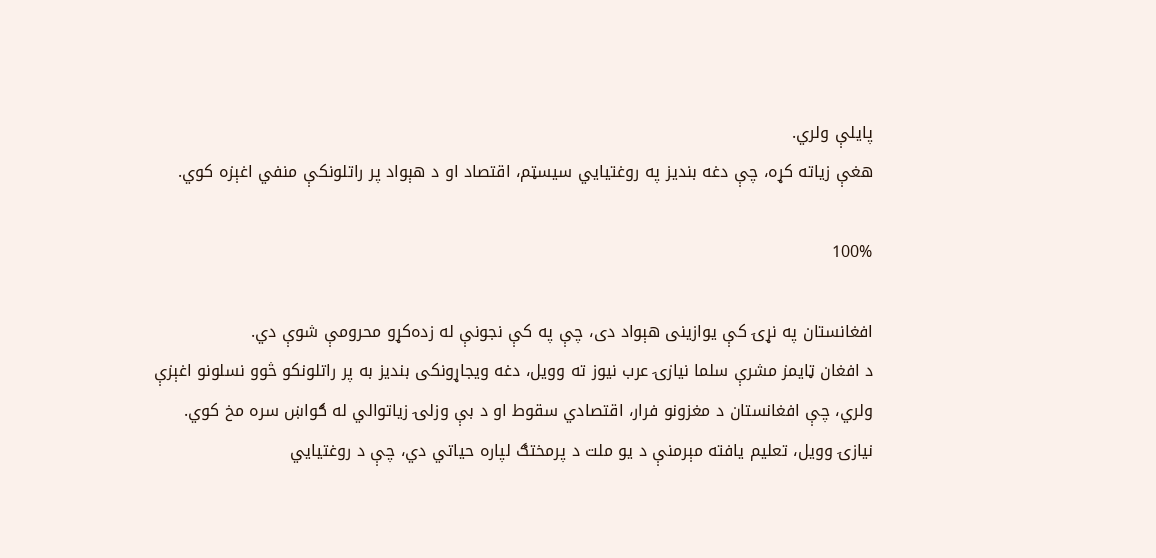پایلې ولري.
هغې زیاته کړه، چې دغه بندیز په روغتیایي سیسټم، اقتصاد او د هېواد پر راتلونکې منفي اغېزه کوي.

100%

افغانستان په نړۍ کې یوازینی هېواد دی، چې په کې نجونې له زده‌کړو محرومې شوې دي.
د افغان ټایمز مشرې سلما نیازۍ عرب نیوز ته وویل، دغه ویجاړونکی بندیز به پر راتلونکو څوو نسلونو اغېزې ولري، چې افغانستان د مغزونو فرار، اقتصادي سقوط او د بې وزلۍ زیاتوالي له ګواښ سره مخ کوي.
نیازۍ وویل، تعلیم یافته مېرمنې د یو ملت د پرمختګ لپاره حیاتي دي، چې د روغتیایي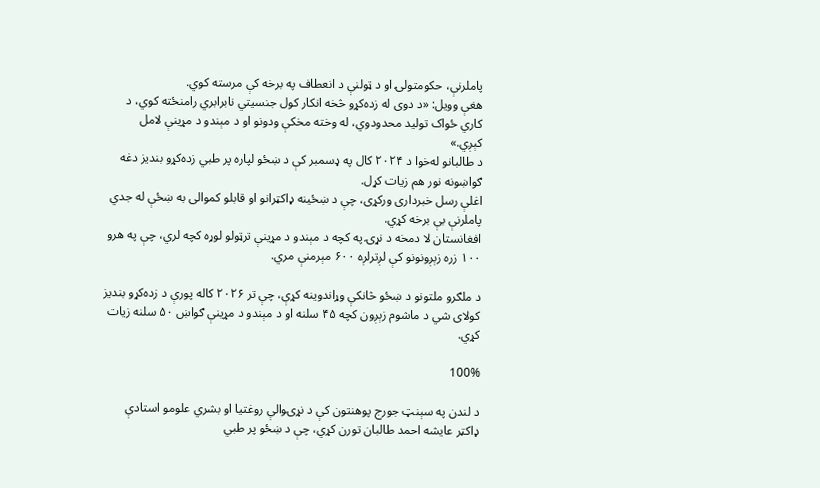پاملرنې، حکومتولۍ او د ټولنې د انعطاف په برخه کې مرسته کوي.
هغې وویل: «د دوی له زده‌کړو څخه انکار کول جنسیتي نابرابري رامنځته کوي، د کاري ځواک تولید محدودوي، له وخته مخکې ودونو او د مېندو د مړینې لامل کېږي.»
د طالبانو له‌خوا د ۲۰۲۴ کال په ډسمبر کې د ښځو لپاره پر طبي زده‌کړو بندیز دغه ګواښونه نور هم زیات کړل.
اغلې رسل خبرداری ورکړی، چې د ښځینه ډاکټرانو او قابلو کموالی به ښځې له جدي پاملرنې بې برخه کړي.
افغانستان لا دمخه د نړۍ په کچه د مېندو د مړینې ترټولو لوړه کچه لري، چې په هرو ۱۰۰ زره زېږونونو کې لږترلږه ۶۰۰ مېرمنې مري.

د ملګرو ملتونو د ښځو څانکې وړاندوینه کړې، چې تر ۲۰۲۶ کاله پورې د زده‌کړو بندیز کولای شي د ماشوم زېږون کچه ۴۵ سلنه او د مېندو د مړینې ګواښ ۵۰ سلنه زیات کړي.

100%

د لندن په سېنټ جورج پوهنتون کې د نړۍوالې روغتیا او بشري علومو استادې ډاکټر عایشه احمد طالبان تورن کړي، چې د ښځو پر طبي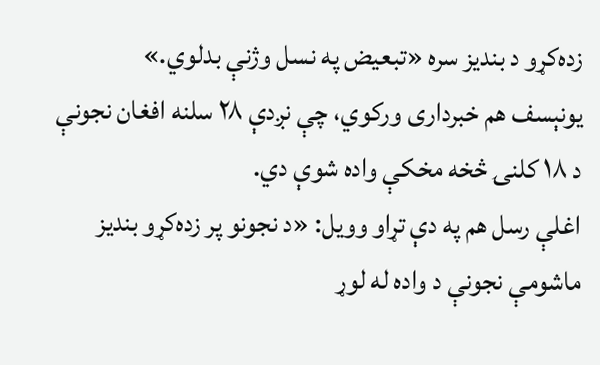زده‌کړو د بندیز سره «تبعیض په نسل وژنې بدلوي.»
یونېسف هم خبرداری ورکوي، چې نږدې ۲۸ سلنه افغان نجونې د ۱۸ کلنۍ څخه مخکې واده شوې دي.
اغلې رسل هم په دې تړاو وویل: «د نجونو پر زده‌کړو بندیز ماشومې نجونې د واده له لوړ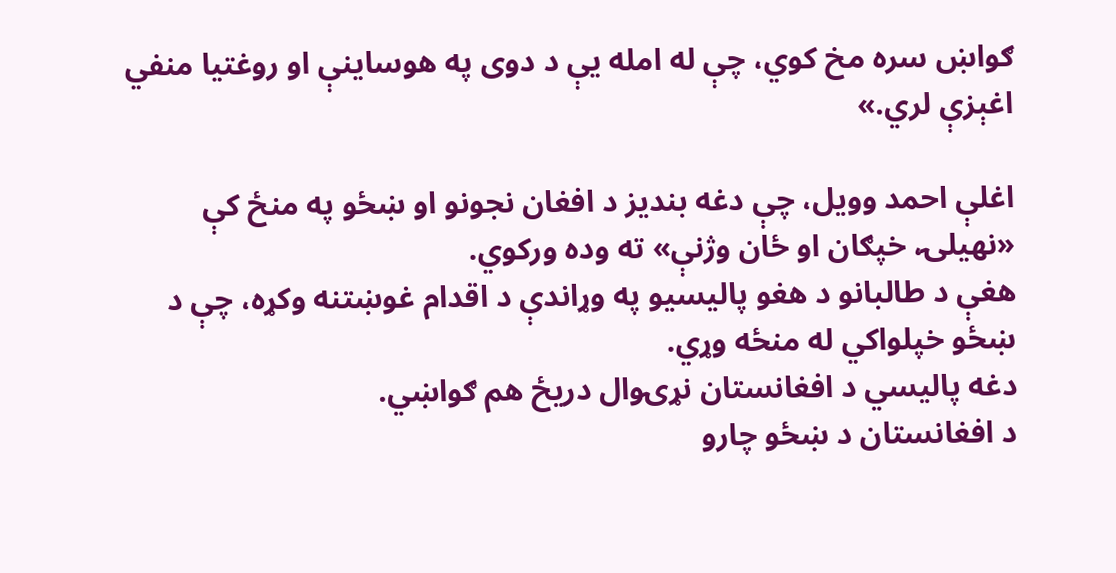ګواښ سره مخ کوي، چې له امله یې د دوی په هوساینې او روغتیا منفي اغېزې لري.»

اغلې احمد وویل، چې دغه بندیز د افغان نجونو او ښځو په منځ کې «نهیلۍ، خپګان او ځان وژنې» ته وده ورکوي.
هغې د طالبانو د هغو پالیسیو په وړاندې د اقدام غوښتنه وکړه، چې د ښځو خپلواکي له منځه وړي.
دغه پالیسي د افغانستان نړۍوال دریځ هم ګواښي.
د افغانستان د ښځو چارو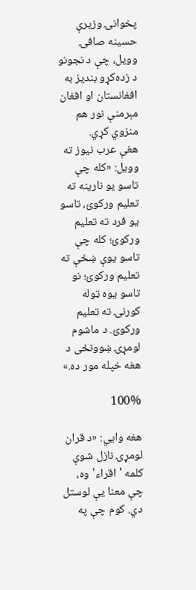پخوانۍ وزیرې حسینه صافۍ وویل، چې د نجونو د زده‌کړو بندیز به افغانستان او افغان مېرمنې نور هم منزوي کړي.
هغې عرب نیوز ته وویل: «کله چې تاسو یو نارینه ته تعلیم ورکوئ، تاسو یو فرد ته تعلیم ورکوئ؛ کله چې تاسو یوې ښځې ته تعلیم ورکوئ؛ نو تاسو یوه ټوله کورنۍ ته تعلیم ورکوئ. د ماشوم لومړۍ ښوونځی د هغه خپله مور ده.»

100%

هغه وایي: «د قران لومړۍ نازل شوې کلمه 'اقراء' وه، چې معنا یې لوستل دي. کوم چې په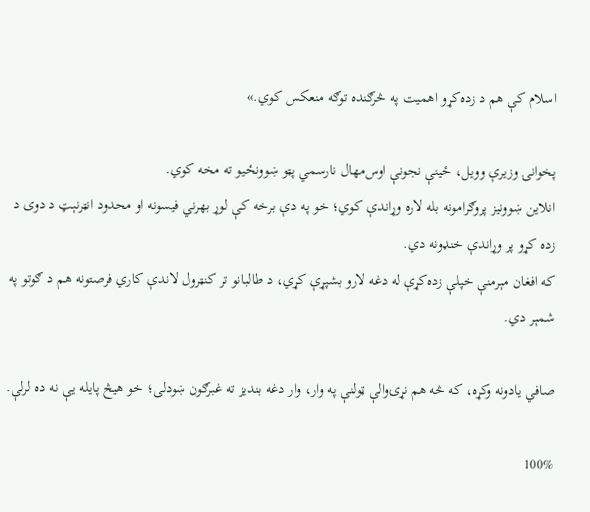اسلام کې هم د زده‌کړو اهمیت په څرګنده توګه منعکس کوي.»

پخوانۍ وزیرې وویل، ځینې نجونې اوس‌مهال نارسمي پټو ښوونځیو ته مخه کوي.
انلاین ښوونیز پروګرامونه بله لاره وړاندې کوي؛ خو په دې برخه کې لوړ بهرني فیسونه او محدود انټرنېټ د دوی د زده کړو پر وړاندې خنډونه دي.
که افغان مېرمنې خپلې زده‌کړې له دغه لارو بشپړې کړي، د طالبانو تر کنټرول لاندې کاري فرصتونه هم د ګوتو په شمېر دي.

صافي یادونه وکړه، که څه هم نړۍوالې ټولنې په وار، وار دغه بندیز ته غبرګون ښودلی؛ خو هیڅ پایله یې نه ده لرلې.

100%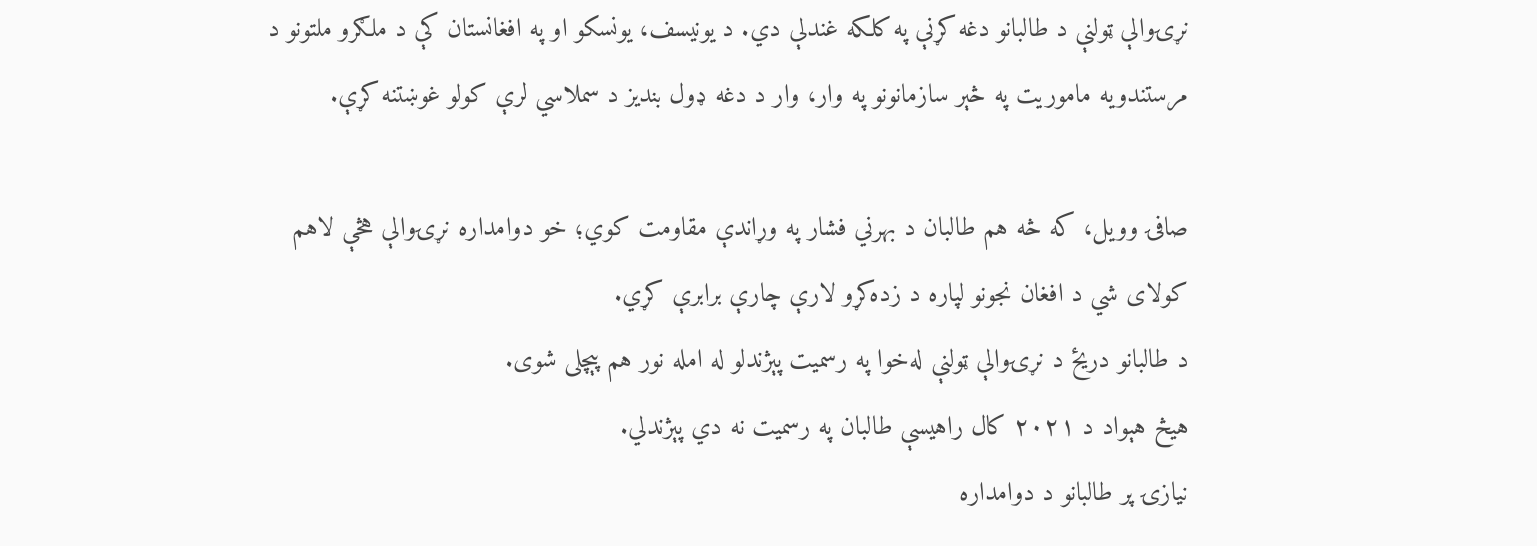نړۍوالې ټولنې د طالبانو دغه کړنې په کلکه غندلې دي. د یونیسف، یونسکو او په افغانستان کې د ملګرو ملتونو د مرستندویه ماموریت په څېر سازمانونو په وار، وار د دغه ډول بندیز د سملاسي لرې کولو غوښتنه کړې.

صافۍ وويل، که څه هم طالبان د بهرني فشار په وړاندې مقاومت کوي؛ خو دوامداره نړۍوالې هڅې لاهم کولای شي د افغان نجونو لپاره د زده‌کړو لارې چارې برابرې کړي.
د طالبانو دریځ د نړۍوالې ټولنې له‌خوا په رسمیت پېژندلو له امله نور هم پېچلی شوی.
هیڅ هېواد د ۲۰۲۱ کال راهیسې طالبان په رسمیت نه دي پېژندلي.
نیازۍ پر طالبانو د دوامداره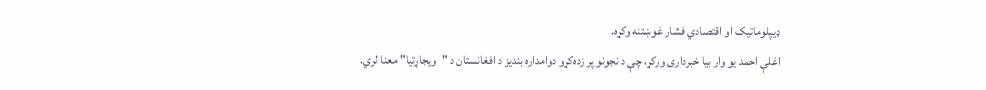ډیپلوماتیک او اقتصادي فشار غوښتنه وکړه.
اغلې احمد یو وار بیا خبرداری ورکړ، چې د نجونو پر زده‌کړو دوامداره بندیز د افغانستان د "ویجاړتیا" معنا لري.